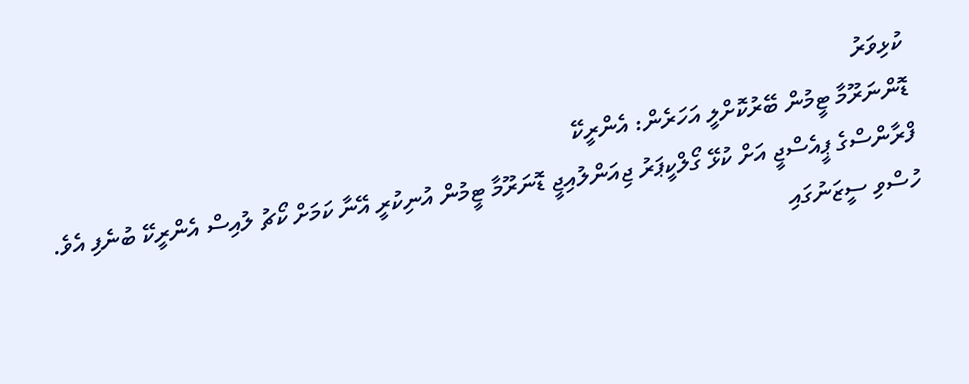ކުޅިވަރު
ޑޮންނަރޫމާ ޓީމުން ބޭރުކޮށްލީ އަހަރެން: އެންރީކޭ
ފްރާންސްގެ ޕީއެސްޖީ އަށް ކުޅޭ ގޯލްކީޕަރު ޖިއަންލުއިޖީ ޑޮނަރޫމާ ޓީމުން އުނިކުރީ އޭނާ ކަމަށް ކޯޗު ލުއިސް އެންރީކޭ ބުނެފި އެވެ.
ހުސްވި ސީޒަނުގައި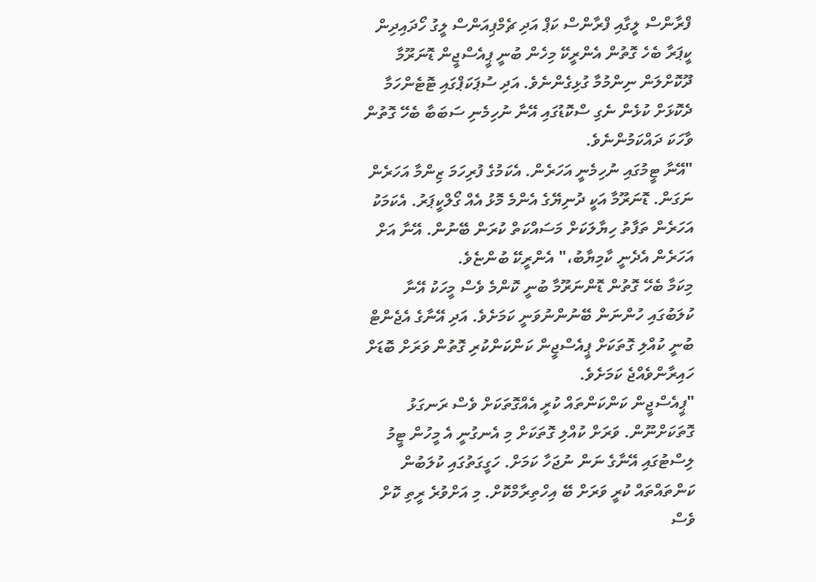ފްރާންސް ލީގާއި ފްރާންސް ކަޕް އަދި ޗެމްޕިއަންސް ލީގު ހޯދައިދިން ކީޕަރާ ބެހެ ގޮތުން އެންރީކޭ މިހެން ބުނީ ޕީއެސްޖީން ޑޮނަރޫމާ ދޫކޮށްލަން ނިންމުމާ ގުޅިގެންނެވެ. އަދި ސުޕަކަޕްގައި ޓޮޓެންހަމާ ދެކޮޅަށް ކުޅެން ނެގި ސްކޮޑުގައި އޭނާ ނުހިމެނި ސަބަބާ ބެހޭ ގޮތުން ވާހަކަ ދައްކަމުންނެވެ.
"އޭނާ ޓީމުގައި ނުހިމެނީ އަހަރެން. އެކަމުގެ ފުރިހަމަ ޒިންމާ އަހަރެން ނަގަން. ޑޮނަރޫމާ އަކީ ދުނިޔޭގެ އެންމެ މޮޅު އެއް ގޯލްކީޕަރު. އެކަމަކު އަހަރެން ތަފާތު ހިޔާލަކަށް މަސައްކަތް ކުރަން ބޭނުން. އޭނާ އަށް އަހަރެން އެދެނީ ކާމިޔާބު،" އެންރީކޭ ބުންޏެވެ.
މިކަމާ ބެހޭ ގޮތުން ޑޮންނަރޫމާ ބުނީ ކޮންމެ ވެސް މީހަކު އޭނާ ކުލަބުގައި ހުންނަން ބޭނުންނުވަނީ ކަމަށެވެ. އަދި އޭނާގެ އެޖެންޓް ބުނީ ކުއްލި ގޮތަކަށް ޕީއެސްޖީން ކަންކަންކުރި ގޮތުން ވަރަށް ބޮޑަށް ހައިރާންވެއްޖެ ކަމަށެވެ.
"ޕީއެސްޖީން ކަންކަންތައް ކުރީ އެއްގޮތަކަށް ވެސް ރަނގަޅު ގޮތަކަށްނޫން. ވަރަށް ކުއްލި ގޮތަކަށް މި އެނގުނީ އެ މީހުން ޓީމު ލިސްޓުގައި އޭނާގެ ނަން ނުޖަހާ ކަމަށް. ހަގީގަތުގައި ކުލަބުން ކަންތައްތައް ކުރީ ވަރަށް ބޭ އިހްތިރާމްކޮށް. މި އަށްވުރެ ރީތި ކޮށް ވެސް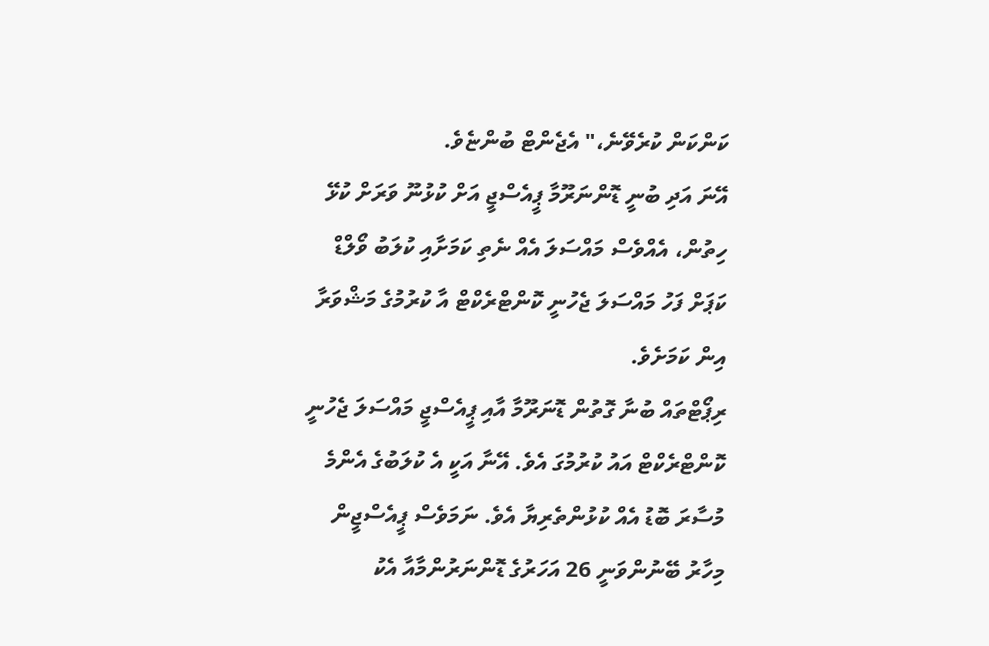ކަންކަން ކުރެވޭނެ،" އެޖެންޓް ބުންޏެވެ.
އޭނަ އަދި ބުނީ ޑޮންނަރޫމާ ޕީއެސްޖީ އަށް ކުޅުނޫ ވަރަށް ކުޅޭ ހިތުން، އެއްވެސް މައްސަލަ އެއް ނެތި ކަމަށާއި ކުލަބު ވޯލްޑް ކަޕަށް ފަހު މައްސަލަ ޖެހުނީ ކޮންޓްރެކްޓް އާ ކުރުމުގެ މަޝްވަރާ އިން ކަމަށެވެ.
ރިޕޯޓްތައް ބުނާ ގޮތުން ޑޮނަރޫމާ އާއި ޕީއެސްޖީ މައްސަލަ ޖެހުނީ ކޮންޓްރެކްޓް އައު ކުރުމުގަ އެވެ. އޭނާ އަކީ އެ ކުލަބުގެ އެންމެ މުސާރަ ބޮޑު އެއް ކުޅުންތެރިޔާ އެވެ. ނަމަވެސް ޕީއެސްޖީން މިހާރު ބޭނުންވަނީ 26 އަހަރުގެ ޑޮންނަރުންމާއާ އެކު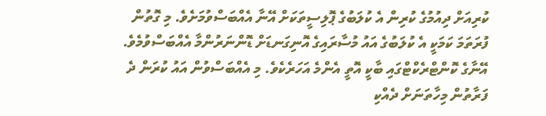ކުރިއަށް ދިއުމުގެ ކުރިން އެ ކުލަބުގެ ޕޮލިސީތަކަށް އޭނާ އެއްބަސްވުމަށެވެ. މި ގޮތުން ފުރަތަމަ ކަމަކީ އެ ކުލަބުގެ އައު މުސާރައިގެ އޮނިގަނޑަށް ޑޮންނަރުންމާ އެއްބަސްވުމެވެ. އޭނާގެ ކޮންޓްރެކްޓްގައި ބާކީ އޮތީ އެންމެ އަހަރެކެވެ. މި އެއްބަސްވުން އައު ކުރަން ދެ ފަރާތުން މިހާތަނަށް ދެއްކި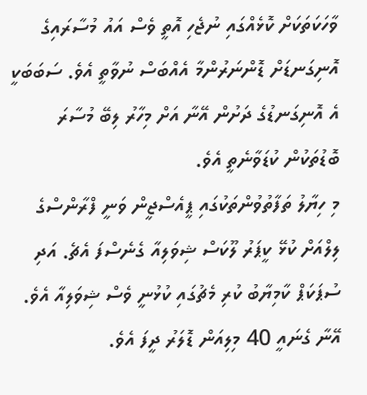ވާހަކަތަކަށް ކޮޅެއްގައި ނުޖެހި އޮތީ ވެސް އައު މުސާރައިގެ އޮނިގަނޑަށް ޑޮންނަރުންމާ އެއްބަސް ނުވާތީ އެވެ. ސަބަބަކީ އެ އޮނިގަނޑުގެ ދަށުން އޭނާ އަށް މިހާރު ލިބޭ މުސާރަ ބޮޑުތަކުން ކުޑަވާނެތީ އެވެ.
މި ހިޔާލު ތަފާތުވުންތަކުގައި ޕީއެސްޖީން ވަނީ ފްރާންސްގެ ލިލްއަށް ކުޅޭ ކީޕަރު ލޫކަސް ޝިވަލިއާ ގެނެސްފަ އެޗެ. އަދި ސުޕަކަޕް ކާމިޔާބު ކުރި މެޗުގައި ކުޅުނީ ވެސް ޝިވަލިއާ އެވެ. އޭނާ ގެނައީ 40 މިލިއަން ޑޮލަރު ދީފަ އެވެ.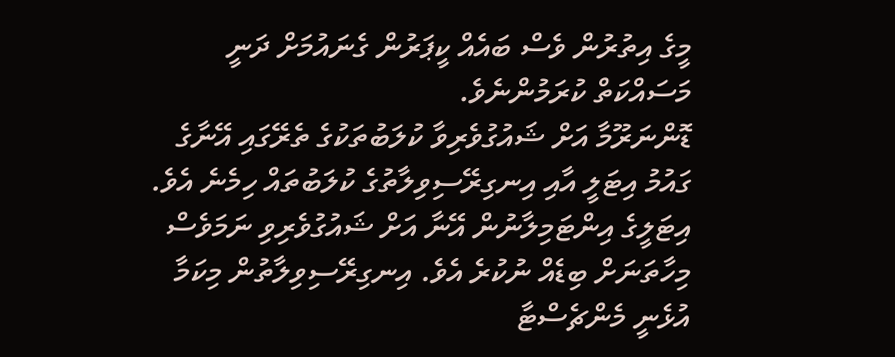މީގެ އިތުރުން ވެސް ބައެއް ކީޕަރުން ގެނައުމަށް ދަނީ މަސައްކަތް ކުރަމުންނެވެ.
ޑޮންނަރޫމާ އަށް ޝައުގުވެރިވާ ކުލަބުތަކުގެ ތެރޭގައި އޭނާގެ ގައުމު އިޓަލީ އާއި އިނގިރޭސިވިލާތުގެ ކުލަބުތައް ހިމެނެ އެވެ. އިޓަލީގެ އިންޓަމިލާނުން އޭނާ އަށް ޝައުގުވެރިވި ނަމަވެސް މިހާތަނަށް ބިޑެއް ނުކުރެ އެވެ. އިނގިރޭސިވިލާތުން މިކަމާ އުޅެނީ މެންޗެސްޓާ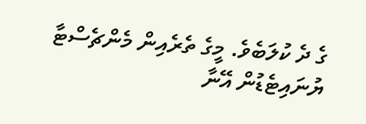ގެ ދެ ކުލަބެވެ. މީގެ ތެރެއިން މެންޗެސްޓާ ޔުނައިޓެޑުން އޭނާ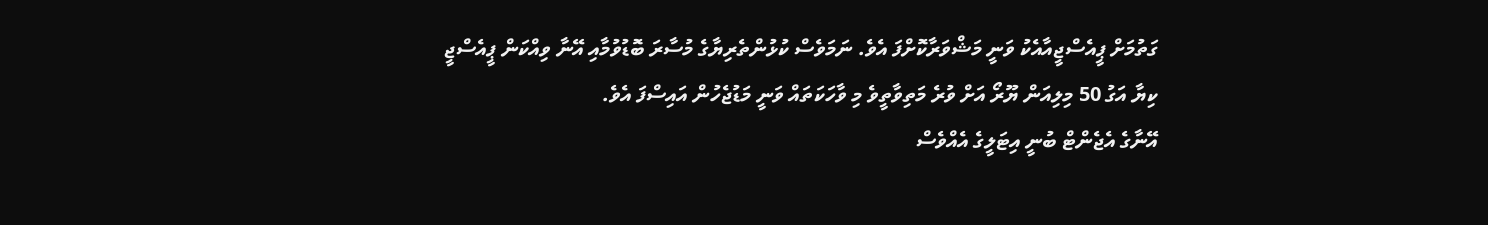ގަތުމަށް ޕީއެސްޖީއާއެކު ވަނީ މަޝްވަރާކޮށްފަ އެވެ. ނަމަވެސް ކުޅުންތެރިޔާގެ މުސާރަ ބޮޑުވުމާއި އޭނާ ވިއްކަން ޕީއެސްޖީ ކިޔާ އަގު 50 މިލިއަން ޔޫރޯ އަށް ވުރެ މަތިވާތީވެ މި ވާހަކަތައް ވަނީ މަޑުޖެހުން އައިސްފަ އެވެ.
އޭނާގެ އެޖެންޓް ބުނީ އިޓަލީގެ އެއްވެސް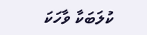ކުލަބަކާ ވާހަކަ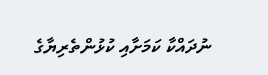ނުދައްކާ ކަމަށާއި ކުޅުންތެރިޔާގެ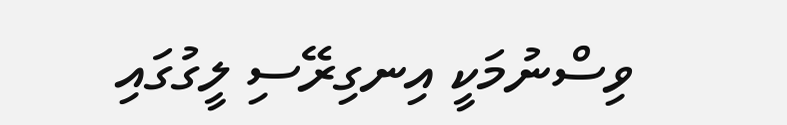ވިސްނުމަކީ އިނގިރޭސި ލީގުގައި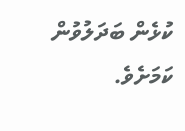ކުޅެން ބަދަލުވުން ކަމަށެވެ.